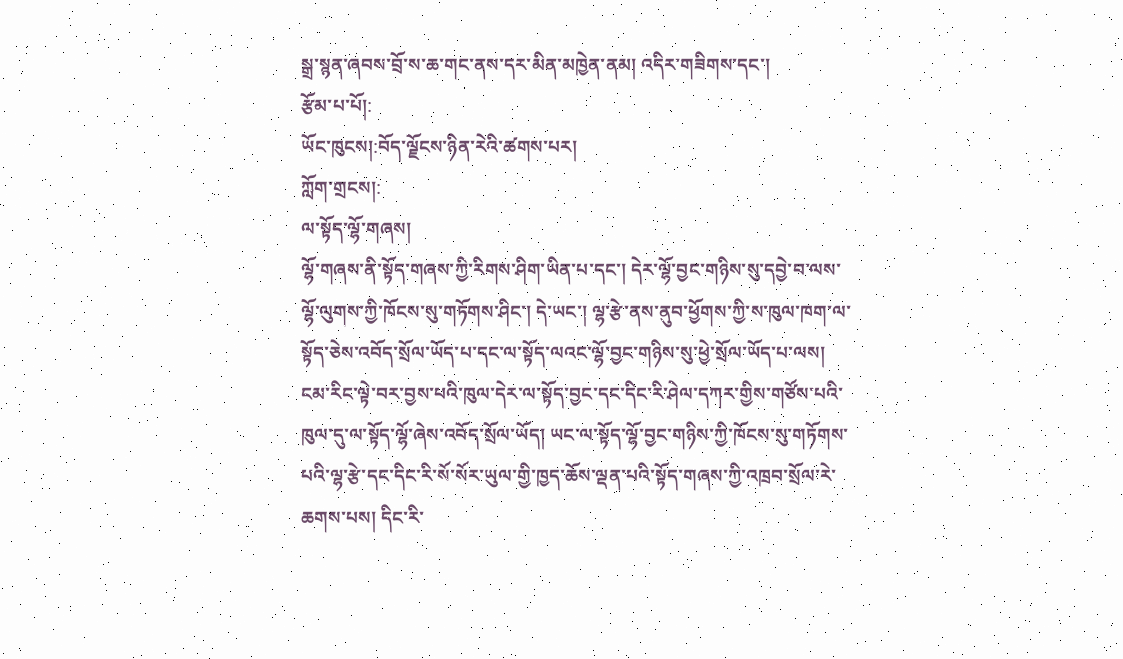སྒྲ་སྙན་ཞབས་བྲོ་ས་ཆ་གང་ནས་དར་མིན་མཁྱེན་ནམ། འདིར་གཟིགས་དང་།
རྩོམ་པ་པོ།:
ཡོང་ཁུངས།:བོད་ལྗོངས་ཉིན་རེའི་ཚགས་པར།
ཀློག་གྲངས།:
ལ་སྟོད་ལྷོ་གཞས།
ལྷོ་གཞས་ནི་སྟོད་གཞས་ཀྱི་རིགས་ཤིག་ཡིན་པ་དང་། དེར་ལྷོ་བྱང་གཉིས་སུ་དབྱེ་བ་ལས་ལྷོ་ལུགས་ཀྱི་ཁོངས་སུ་གཏོགས་ཤིང་། དེ་ཡང་། ལྷ་རྩེ་ནས་ནུབ་ཕྱོགས་ཀྱི་ས་ཁུལ་ཁག་ལ་སྟོད་ཅེས་འབོད་སྲོལ་ཡོད་པ་དང་ལ་སྟོད་ལའང་ལྷོ་བྱང་གཉིས་སུ་ཕྱེ་སྲོལ་ཡོད་པ་ལས། ངམ་རིང་ལྟེ་བར་བྱས་པའི་ཁུལ་དེར་ལ་སྟོད་བྱང་དང་དིང་རི་ཤེལ་དཀར་གྱིས་གཙོས་པའི་ཁུལ་དུ་ལ་སྟོད་ལྷོ་ཞེས་འབོད་སྲོལ་ཡོད། ཡང་ལ་སྟོད་ལྷོ་བྱང་གཉིས་ཀྱི་ཁོངས་སུ་གཏོགས་པའི་ལྷ་རྩེ་དང་དིང་རི་སོ་སོར་ཡུལ་གྱི་ཁྱད་ཆོས་ལྡན་པའི་སྟོད་གཞས་ཀྱི་འཁྲབ་སྲོལ་རེ་ཆགས་པས། དིང་རི་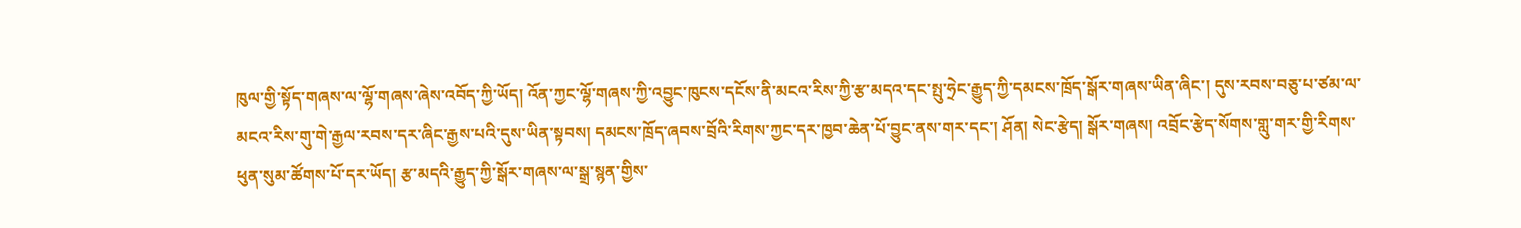ཁུལ་གྱི་སྟོད་གཞས་ལ་ལྷོ་གཞས་ཞེས་འབོད་ཀྱི་ཡོད། འོན་ཀྱང་ལྷོ་གཞས་ཀྱི་འབྱུང་ཁུངས་དངོས་ནི་མངའ་རིས་ཀྱི་རྩ་མདའ་དང་སྤུ་ཧྲེང་རྒྱུད་ཀྱི་དམངས་ཁྲོད་སྒོར་གཞས་ཡིན་ཞིང་། དུས་རབས་བཅུ་པ་ཙམ་ལ་མངའ་རིས་གུ་གེ་རྒྱལ་རབས་དར་ཞིང་རྒྱས་པའི་དུས་ཡིན་སྟབས། དམངས་ཁྲོད་ཞབས་བྲོའི་རིགས་ཀྱང་དར་ཁྱབ་ཆེན་པོ་བྱུང་ནས་གར་དང་། ཤོན། སེང་རྩེད། སྒོར་གཞས། འབྲོང་རྩེད་སོགས་གླུ་གར་གྱི་རིགས་ཕུན་སུམ་ཚོགས་པོ་དར་ཡོད། རྩ་མདའི་རྒྱུད་ཀྱི་སྒོར་གཞས་ལ་སྒྲ་སྙན་གྱིས་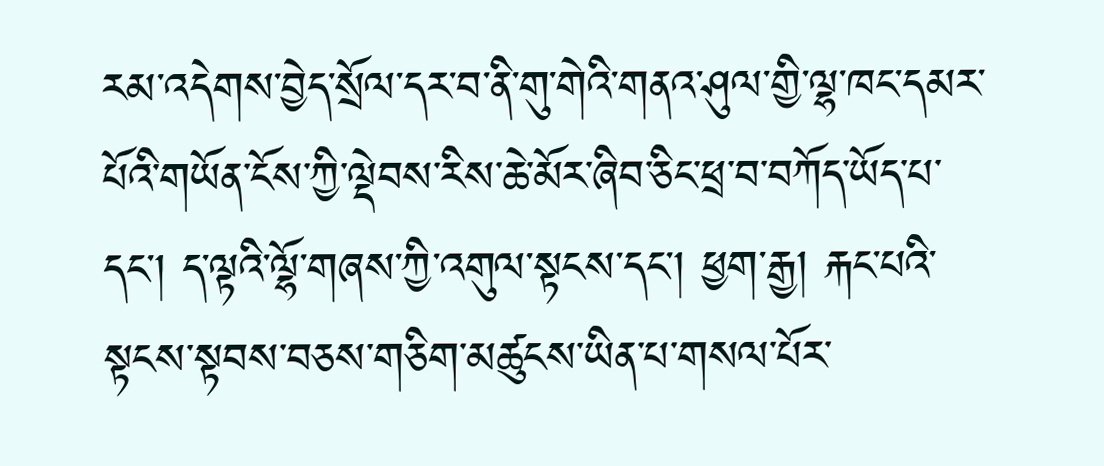རམ་འདེགས་བྱེད་སྲོལ་དར་བ་ནི་གུ་གེའི་གནའ་ཤུལ་གྱི་ལྷ་ཁང་དམར་པོའི་གཡོན་ངོས་ཀྱི་ལྡེབས་རིས་ཆེ་མོར་ཞིབ་ཅིང་ཕྲ་བ་བཀོད་ཡོད་པ་དང་། ད་ལྟའི་ལྷོ་གཞས་ཀྱི་འགུལ་སྟངས་དང་། ཕྱག་རྒྱ། རྐང་པའི་སྟངས་སྟབས་བཅས་གཅིག་མཚུངས་ཡིན་པ་གསལ་པོར་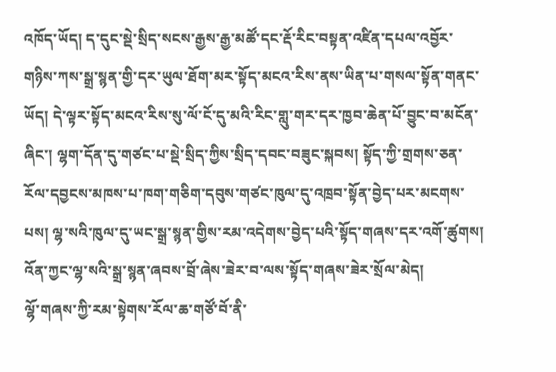འཁོད་ཡོད། ད་དུང་སྡེ་སྲིད་སངས་རྒྱས་རྒྱ་མཚོ་དང་རྡོ་རིང་བསྟན་འཛིན་དཔལ་འབྱོར་གཉིས་ཀས་སྒྲ་སྙན་གྱི་དར་ཡུལ་ཐོག་མར་སྟོད་མངའ་རིས་ནས་ཡིན་པ་གསལ་སྟོན་གནང་ཡོད། དེ་ལྟར་སྟོད་མངའ་རིས་སུ་ལོ་ངོ་དུ་མའི་རིང་གླུ་གར་དར་ཁྱབ་ཆེན་པོ་བྱུང་བ་མངོན་ཞིང་། ལྷག་དོན་དུ་གཙང་པ་སྡེ་སྲིད་ཀྱིས་སྲིད་དབང་བཟུང་སྐབས། སྟོད་ཀྱི་གྲགས་ཅན་རོལ་དབྱངས་མཁས་པ་ཁག་གཅིག་དབུས་གཙང་ཁུལ་དུ་འཁྲབ་སྟོན་བྱེད་པར་མངགས་པས། ལྷ་སའི་ཁུལ་དུ་ཡང་སྒྲ་སྙན་གྱིས་རམ་འདེགས་བྱེད་པའི་སྟོད་གཞས་དར་འགོ་ཚུགས། འོན་ཀྱང་ལྷ་སའི་སྒྲ་སྙན་ཞབས་བྲོ་ཞེས་ཟེར་བ་ལས་སྟོད་གཞས་ཟེར་སྲོལ་མེད།
ལྷོ་གཞས་ཀྱི་རམ་སྟེགས་རོལ་ཆ་གཙོ་བོ་ནི་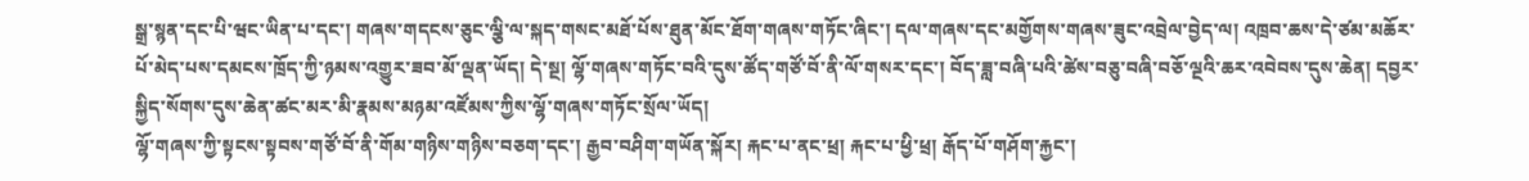སྒྲ་སྙན་དང་པི་ཝང་ཡིན་པ་དང་། གཞས་གདངས་ཅུང་ལྕི་ལ་སྐད་གསང་མཐོ་པོས་ཐུན་མོང་ཐོག་གཞས་གཏོང་ཞིང་། དལ་གཞས་དང་མགྱོགས་གཞས་ཟུང་འབྲེལ་བྱེད་ལ། འཁྲབ་ཆས་དེ་ཙམ་མཆོར་པོ་མེད་པས་དམངས་ཁྲོད་ཀྱི་ཉམས་འགྱུར་ཟབ་མོ་ལྡན་ཡོད། དེ་སྔ། ལྷོ་གཞས་གཏོང་བའི་དུས་ཚོད་གཙོ་བོ་ནི་ལོ་གསར་དང་། བོད་ཟླ་བཞི་པའི་ཚེས་བཅུ་བཞི་བཅོ་ལྔའི་ཆར་འབེབས་དུས་ཆེན། དབྱར་སྐྱིད་སོགས་དུས་ཆེན་ཚང་མར་མི་རྣམས་མཉམ་འཛོམས་ཀྱིས་ལྷོ་གཞས་གཏོང་སྲོལ་ཡོད།
ལྷོ་གཞས་ཀྱི་སྟངས་སྟབས་གཙོ་བོ་ནི་གོམ་གཉིས་གཉིས་བཅག་དང་། རྒྱབ་བཤིག་གཡོན་སྐོར། རྐང་པ་ནང་ཕྲ། རྐང་པ་ཕྱི་ཕྲ། རྒོད་པོ་གཤོག་རྐྱང་།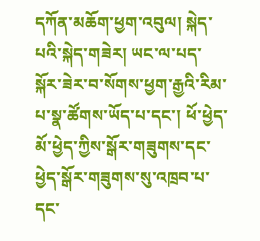དཀོན་མཆོག་ཕྱག་འབུལ། སྐེད་པའི་སྐེད་གཟེར། ཡང་ལ་པད་སྐོར་ཟེར་བ་སོགས་ཕྱག་རྒྱའི་རིམ་པ་སྣ་ཚོགས་ཡོད་པ་དང་། ཕོ་ཕྱེད་མོ་ཕྱེད་ཀྱིས་སྒོར་གཟུགས་དང་ཕྱེད་སྒོར་གཟུགས་སུ་འཁྲབ་པ་དང་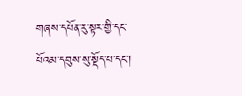གཞས་དཔོན་རུ་སྟར་གྱི་དང་པོའམ་དབུས་སུ་སྡོད་པ་དང་།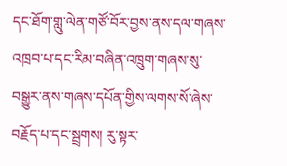དང་ཐོག་གླུ་ལེན་གཙོ་བོར་བྱས་ནས་དལ་གཞས་འཁྲབ་པ་དང་རིམ་བཞིན་འཁྲུག་གཞས་སུ་བསྒྱུར་ནས་གཞས་དཔོན་གྱིས་ལགས་སོ་ཞེས་བརྗོད་པ་དང་སྦྲགས། རུ་སྟར་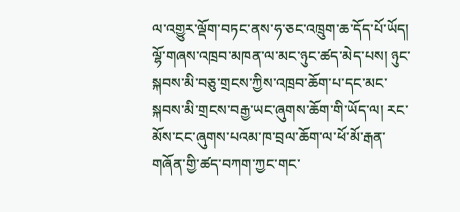ལ་འགྱུར་ལྡོག་བཏང་ནས་ཧ་ཅང་འཁྲུག་ཆ་དོད་པོ་ཡོད། ལྷོ་གཞས་འཁྲབ་མཁན་ལ་མང་ཉུང་ཚད་མེད་པས། ཉུང་སྐབས་མི་བཅུ་གྲངས་ཀྱིས་འཁྲབ་ཆོག་པ་དང་མང་སྐབས་མི་གྲངས་བརྒྱ་ཡང་ཞུགས་ཆོག་གི་ཡོད་ལ། རང་མོས་ངང་ཞུགས་པའམ་ཁ་བྲལ་ཆོག་ལ་ཕོ་མོ་རྒན་གཞོན་གྱི་ཚད་བཀག་ཀྱང་གང་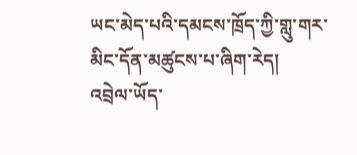ཡང་མེད་པའི་དམངས་ཁྲོད་ཀྱི་གླུ་གར་མིང་དོན་མཚུངས་པ་ཞིག་རེད།
འབྲེལ་ཡོད་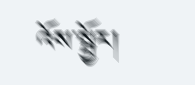འོས་སྦྱོར།